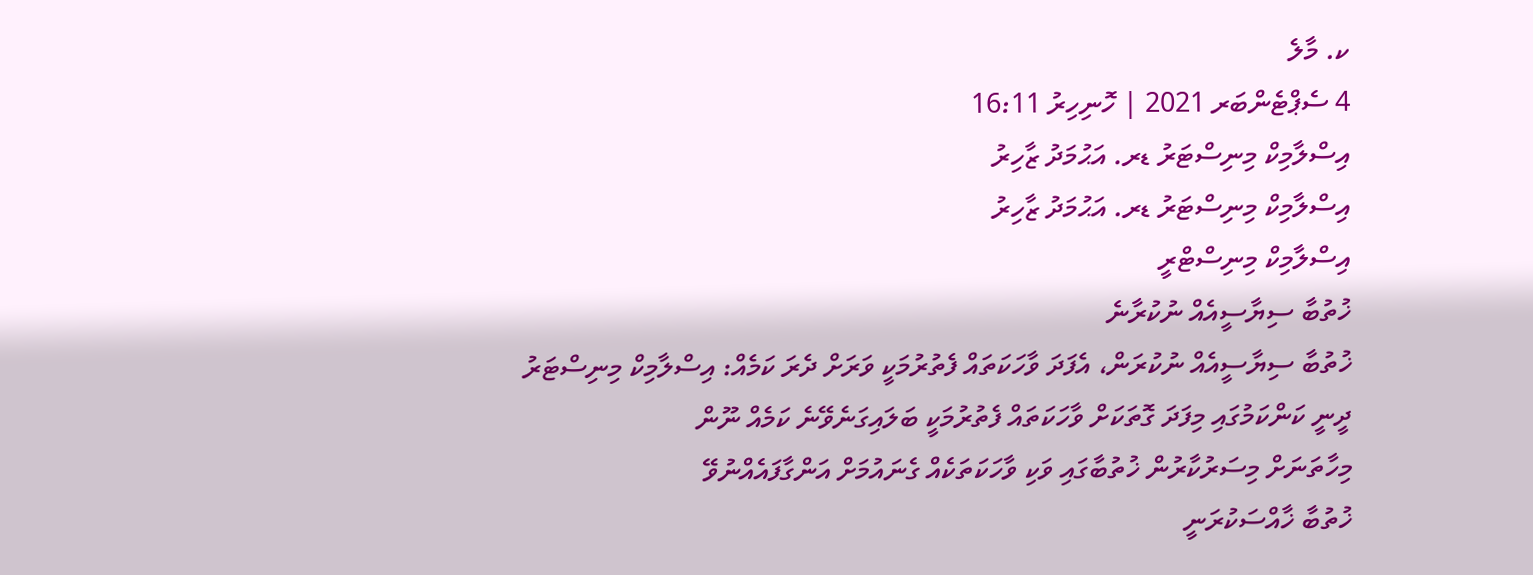ކ. މާލެ
4 ސެޕްޓެންބަރ 2021 | ހޮނިހިރު 16:11
އިސްލާމިކް މިނިސްޓަރު ޑރ. އަޙުމަދު ޒާހިރު
އިސްލާމިކް މިނިސްޓަރު ޑރ. އަޙުމަދު ޒާހިރު
އިސްލާމިކް މިނިސްޓްރީ
ޚުތުބާ ސިޔާސީއެއް ނުކުރާނެ
ޚުތުބާ ސިޔާސީއެއް ނުކުރަން، އެފަދަ ވާހަކަތައް ފެތުރުމަކީ ވަރަށް ދެރަ ކަމެއް: އިސްލާމިކް މިނިސްޓަރު
ދީނީ ކަންކަމުގައި މިފަދަ ގޮތަކަށް ވާހަކަތައް ފެތުރުމަކީ ބަލައިގަނެވޭނެ ކަމެއް ނޫން
މިހާތަނަށް މިސަރުކާރުން ޚުތުބާގައި ވަކި ވާހަކަތަކެއް ގެނައުމަށް އަންގާފައެއްނުވޭ
ޚުތުބާ ޚާއްސަކުރަނީ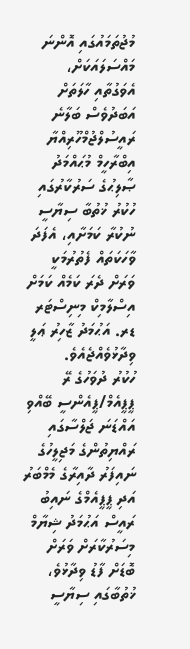މުޖުތަމައުގައި އޮންނަ މައްސަލައަކަށް، އެވަގުތާއި ހާލަތަށް އަބަދުވެސް ބަލާނެ
ރައީސުލްޖުމްހޫރިއްޔާ އިބްރާހީމް މުޙައްމަދު ޞާލިޙުގެ ސަރުކާރުގައި ހުކުރު ޚުތުބާ ސިޔާސީ ނުކުރާ ކަމަށާއި، އެފަދަ ވާހަކަތައް ފެތުރުމަކީ ވަރަށް ދެރަ ކަމެއް ކަމަށް އިސްލާމިކް މިނިސްޓަރ ޑރ. އަޙުމަދު ޒާހިރު ޢަލީ ވިދާޅުވެއްޖެއެވެ.
ހުކުރު ދުވަހުގެ ރޭ ޕީޕީއެމް/ޕީއެންސީ ބޭއްވި އައްޑަނަ ޖަލްސާގައި ރައްޔިތުންގެ މަޖިލީހުގެ ނައިފަރު ދާއިރާގެ މެމްބަރު އަދި ޕީޕީއެމްގެ ނައިބު ރައީސް އަޙުމަދު ޝިޔާމް މިސަރުކާރަށް ވަރަށް ބޮޑަށް ފާޑު ވިދާޅުވެ، ޚުތުބާގައި ސިޔާސީ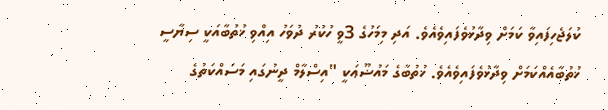ކުލަޖެހިފައިވާ ކަމަށް ވިދާޅުވެފައިވެއެވެ. އަދި މިމަހުގެ 3ވީ ހުކުރު ދުވަހު އިއްވި ޚުތުބާއަކީ ސިޔާސީ ޚުތުބާއެއްކަމަށް ވިދާޅުވެފައިވެއެވެ. ޚުތުބާގެ މައުޟޫޢަކީ "އިސްލާމް ދީނުގައި މަސައްކަތުގެ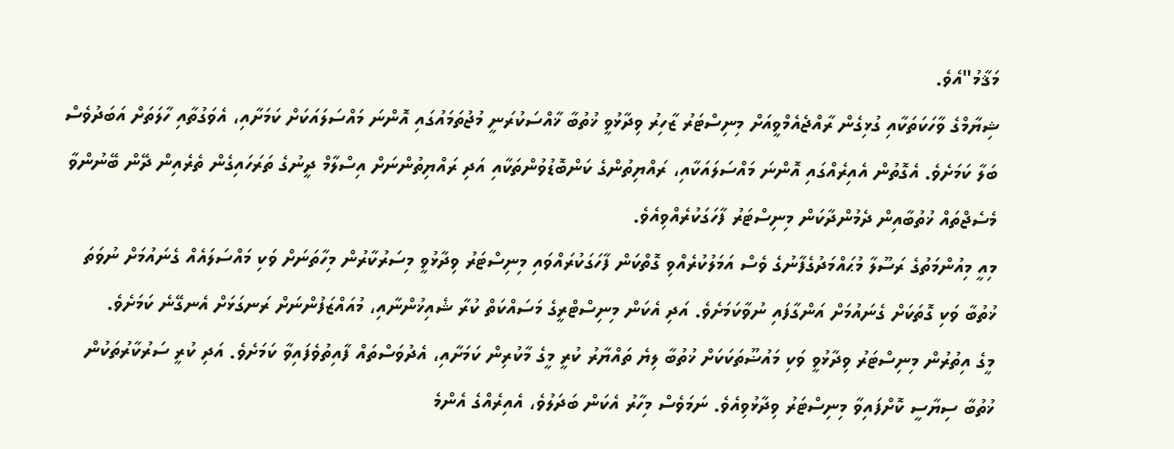މަޤާމު"އެވެ.
ޝިޔާމްގެ ވާހަކަތަކާއި ގުޅިގެން ރާއްޖެއެމްވީއަށް މިނިސްޓަރު ޒާހިރު ވިދާޅުވީ ޚުތުބާ ޚާއްސަކުރަނީ މުޖުތަމައުގައި އޮންނަ މައްސަލައަކަށް ކަމަށާއި، އެވަގުތާއި ހާލަތަށް އަބަދުވެސް ބަލާ ކަމަށެވެ. އެގޮތުން އެއިރެއްގައި އޮންނަ މައްސަލައަކާއި، ރައްޔިތުންގެ ކަންބޮޑުވުންތަކާއި އަދި ރައްޔިތުންނަށް އިސްލާމް ދީނުގެ ތަރަހައިގެން ތެރެއިން ދޭން ބޭނުންވާ މެސެޖްތައް ޚުތުބާއިން ދެމުންދާކަން މިނިސްޓަރު ފާހަގަކުރެއްވިއެވެ.
މިއީ މިއުންމަތުގެ ރަސޫލާ މުޙައްމަދުގެފާނުގެ ވެސް އަމަލުކުރެއްވި ގޮތްކަން ފާހަގަކުރައްވައި މިނިސްޓަރު ވިދާޅުވީ މިސަރުކާރުން މިހާތަނަށް ވަކި މައްސަލައެއް ގެނައުމަށް ނުވަތަ ޚުތުބާ ވަކި ގޮތަކަށް ގެނައުމަށް އަންގާފައި ނުވާކަމަށެވެ. އަދި އެކަން މިނިސްޓްރީގެ މަސައްކަތް ކުރާ ޝެއިޚުންނާއި، މުއައްޒަފުންނަށް ރަނގަޅަށް އެނގޭނެ ކަމަށެވެ.
މީގެ އިތުރުން މިނިސްޓަރު ވިދާޅުވީ ވަކި މައުޟޫތަކަކަށް ޚުތުބާ ލިޔެ ތައްޔާރު ކުރީ މީގެ މާކުރިން ކަމަށާއި، އެދުވަސްތައް ފާއިތުވެފައިވާ ކަމަށެވެ. އަދި ކުރީ ސަރުކާރުތަކުން ޚުތުބާ ސިޔާސީ ކޮށްފައިވާ މިނިސްޓަރު ވިދާޅުވިއެވެ. ނަމަވެސް މިހާރު އެކަން ބަދަލުވެ، އެއިރެއްގެ އެންމެ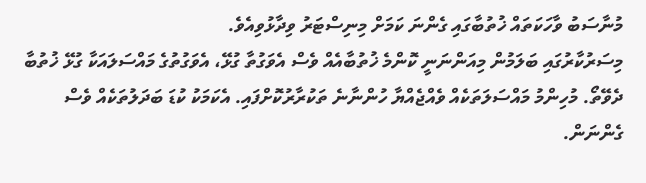މުނާސަބު ވާހަކަތައް ޚުތުބާގައި ގެންނަ ކަމަށް މިނިސްޓަރު ވިދާޅުވިއެވެ.
މިސަރުކާރުގައި ބަލަމުން މިއަންނަނީ ކޮންމެ ޚުތުބާއެއް ވެސް އެވަގުތާ ގުޅޭ، އެވަގުތުގެ މައްސަލައަކާ ގުޅޭ ޚުތުބާ ދެވޭތޯ. މުހިންމު މައްސަލަތަކެއް ވެއްޖެއްޔާ ހުންނާނެ ތަކުރާރުކޮށްފައި. އެކަމަކު ކުޑަ ބަދަލުތަކެއް ވެސް ގެންނަން.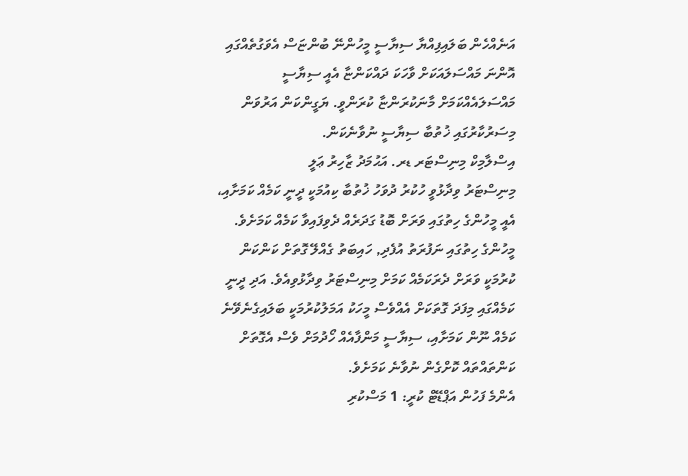އަނެއްހެން ބަލައިފިއްޔާ ސިޔާސީ މީހުންނޭ ބުންޏަސް އެވަގުތެއްގައި އޮންނަ މައްސަލައަކަށް ވާހަކަ ދައްކަންޏާ އެއީ ސިޔާސީ މައްސަލައެއްކަމަށް މާނަކުރަންޏާ ކުރަންވީ. ޔަގީންކަން އަރުވަން މިސަރުކާރުގައި ޚުތުބާ ސިޔާސީ ނުވާނެކަން.
އިސްލާމިކް މިނިސްޓަރ ޑރ. އަޙުމަދު ޒާހިރު ޢަލީ
މިނިސްޓަރު ވިދާޅުވީ ހުކުރު ދުވަހު ޚުތުބާ ކިއުމަކީ ދީނީ ކަމެއް ކަމަށާއި، އެއީ މީހުންގެ ހިތުގައި ވަރަށް ބޮޑު ގަދަރެއް ދެވިފައިވާ ކަމެއް ކަމަށެވެ. މީހުންގެ ހިތުގައި ނަފުރަތު އުފެދި, ހައިބަތު ގެއްލޭ ގޮތަށް ކަންކަން ކުރުމަކީ ވަރަށް ދެރަކަމެއް ކަމަށް މިނިސްޓަރު ވިދާޅުވިއެވެ. އަދި ދީނީ ކަމެއްގައި މިފަދަ ގޮތަކަށް އެއްވެސް މީހަކު އަމަލުކުރުމަކީ ބަލައިގެނެވޭނެ ކަމެއް ނޫން ކަމަށާއި، ސިޔާސީ މަންފާއެއް ހޯދުމަށް ވެސް އެގޮތަށް ކަންތައްތައް ކޮށްގެން ނުވާނެ ކަމަށެވެ.
އެންމެ ފަހުން އަޕްޑޭޓް ކުރީ: 1 މަސްކުރި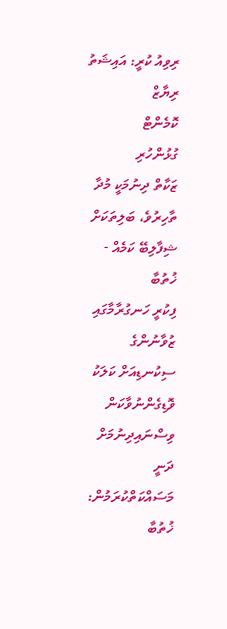ރިވިއު ކުރީ: އައިޝަތު ރިޔާޒް
ކޮމެންޓް
ގުޅުންހުރި
ޒަކާތް ދިނުމަކީ މުދާ ތާހިރުވެ، ބަލިތަކަށް ޝިފާލިބޭ ކަމެއް - ޚުތުބާ
ފިކުރީ ހަނގުރާމާގައި ޒުވާނުންގެ ސިކުނޑިއަށް ކަލަކު ވޮޑިގެންނުވާކަން ވިސްނައިދިނުމަށް ދަނީ މަސައްކަތްކުރަމުން: ޚުތުބާ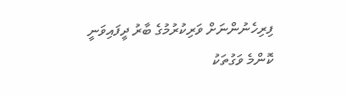ފިރިހެނުންނަށް ވަރިކުރުމުގެ ބާރު ދީފައިވަނީ ކޮންމެ ވަގުތަކު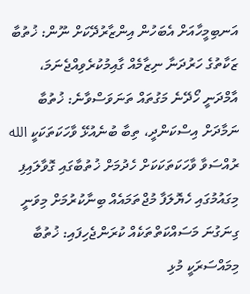އަނބިމީހާއަށް އެބަހުން އިންޒާރުދޭކަށް ނޫން: ޚުތުބާ
ޒަކާތުގެ ހަރުދަނާ ނިޒާމެއް ގާއިމުކުރެވިއްޖެނަމަ، އާމްދަނީ ހޯދޭނެ މަގުތައް ތަނަވަސްވާނެ: ޚުތުބާ
ނަމާދަށް އިސްކަންދީ، ތިބާ ބުނެއުޅޭ ވާހަކަތަކަކީ الله ރުއްސަވާ ވާހަކަތަކަކަށް ހެދުމަށް ޚުތުބާގައި ގޮވާލައިފި
މިގައުމުގައި ހެޔޮލަފާ މުޖްތަމައެއް ބިނާކުރުމަށް މިވަނީ ގިނަގުނަ މަސައްކަތްތަކެއް ކުރަންޖެހިފައި: ޚުތުބާ
މިމައްސަރަކީ މުޅި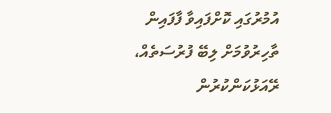އުމުރުގައި ކޮށްފައިވާ ފާފައިން ތާހިރުވުމަށް ލިބޭ ފުރުސަތެއް، ރޭއަޅުކަންކުރުން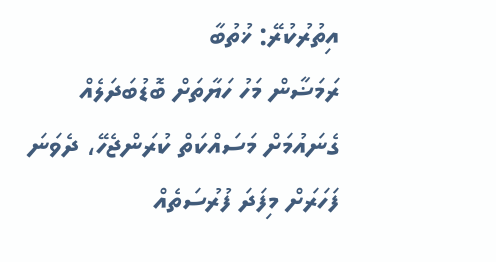އިތުރުކުރޭ: ޚުތުބާ
ރަމަޟާން މަހު ހަޔާތަށް ބޮޑުބަދަލެއް ގެނައުމަށް މަސައްކަތް ކުރަންޖެހޭ، ދެވަނަ ފަހަރަށް މިފަދަ ފުރުސަތެއް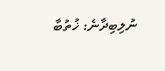ނުލިބިދާނެ: ޚުތުބާ